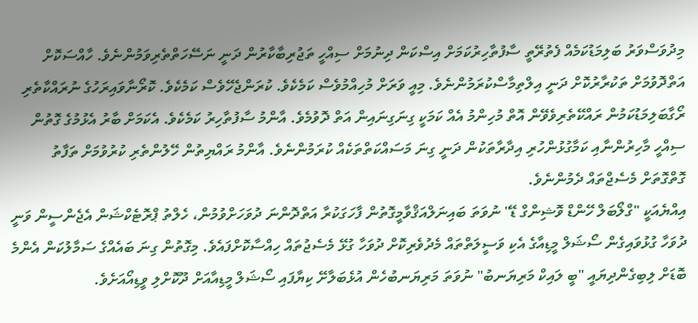މިދުވަސްވަރު ބަލިމަޑުކަމެއް ފެތުރޭތީ ސާފުތާހިރުކަމަށް އިސްކަން ދިނުމަށް ސިއްހީ ތަޖުރިބާކާރުން ދަނީ ނަސޭހަތްތެރިވަމުންނެވެ. ހާއްސަކޮށް އަތްދޮވުމަށް ތަކުރާރުކޮށް ދަނީ އިލްތިމާސްކުރަމުންނެވެ. މިއީ ވަރަށް މުހިއްމުވެސް ކަމެކެވެ. ކުރަންޖެހޭވެސް ކަމެކެވެ. ކޮރޯނާވައިރަހުގެ ނުރައްކާތެރި ރޯގާބަލިމަޑުކަމުން ރައްކޭތެރިވެވޭން އޮތް މުހިންމު އެއް ކަމަކީ ގިނަގިނައިން އަތް ދޮވުމެވެ. އާންމު ސާފުތާހިރު ކަމެކެވެ. އެކަމަށް ބާރު އެޅުމުގެ ގޮތުން ސިއްހީ މާހިރުންނާއި ކަމާގުޅުންހުރި އިދާރާތަކުން ދަނީ ގިނަ މަސައްކަތްތަކެއް ކުރަމުންނެވެ. އާންމު ރައްޔިތުން ހޭލުންތެރި ކުރުވުމަށް ތަފާތު ގޮތްގޮތަށް މެސެޖްތައް ދެމުންނެވެ.
އިއްޔެއަކީ "ގްލޯބަލް ހޭންޑް ވޮޝިންގް ޑޭ" ނުވަތަ ބައިނަލްއަޤްވާމީގޮތުން ފާހަގަކުރާ އަތްދޮންނަ ދުވަހަށްވުމުން، ހެލްތު ޕްރޮޓެކްޝަން އެޖެންސީން ވަނީ ދުވަހާ ގުޅުވައިގެން ސޯޝަލް މީޑިއާގެ އެކި ވަސީލަތްތައް މެދުވެރިކޮށް ދުވަހާ ގުޅޭ މެސެޖުތައް ހިއްސާކޮށްފައެވެ. މިގޮތުން ގިނަ ބައެއްގެ ސަމާލުކަން އެންމެ ބޮޑަށް ލިބިގެންދިޔައީ "ބީ ލައިކް މަރިޔަނބު" ނުވަތަ މަރިޔަނބުހެން އުޅެބަލާށޭ ކިޔާފައި ސޯޝަލް މީޑިއާއަށް ދޫކޮށްލި ވީޑިއޯއަށެވެ.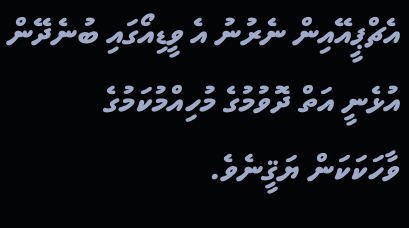އެޗްޕީއޭއިން ނެރުނު އެ ވީޑިއޯގައި ބުނެދޭން އުޅެނީ އަތް ދޮވުމުގެ މުހިއްމުކަމުގެ ވާހަކަކަން ޔަޤީނެވެ.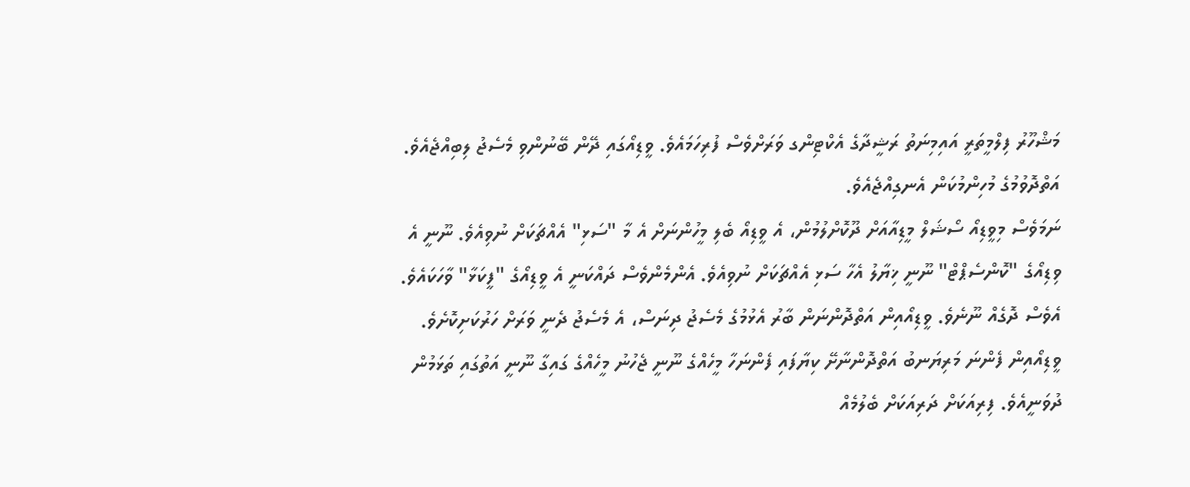މަޝްހޫރު ފިލްމީތަރީ އައިމިނަތު ރަޝީދާގެ އެކްޓިންގ ވަރަށްވެސް ފުރިހަމައެވެ. ވީޑިއޯގައި ދޭން ބޭނުންވި މެސެޖު ލިބިއްޖެއެވެ. އަތްދޮވުމުގެ މުހިންމުކަން އެނގިއްޖެއެވެ.
ނަމަވެސް މިވީޑިއޯ ސޯޝަލް މީޑިއާއަށް ދޫކޮށްލުމުން، އެ ވީޑިއޯ ބެލި މީހުންނަށް އެ މާ "ސަޅި" އެއްޗަކަށް ނުވިއެވެ. ނޫނީ އެ ވިޑިއޯގެ "ކޮންސެޕްޓް" ނޫނީ ޚިޔާލު އެހާ ސަޅި އެއްޗަކަށް ނުވިއެވެ. އެންމެންވެސް ދައްކަނީ އެ ވީޑިއޯގެ "ފީކަޅާ" ވާހަކައެވެ. އެވެސް ދޮގެއް ނޫނެވެ. ވީޑިއޯއިން އަތްދޮންނަން ބާރު އެޅުމުގެ މެސެޖު ދިނަސް، އެ މެސެޖު ދެނީ ވަރަށް ހަރުކަށިކޮށެވެ.
ވީޑިއޯއިން ފެންނަ މަރިޔަނބު އަތްދޮންނާށޭ ކިޔާފައި ފެންނަހާ މީހެއްގެ ނޫނީ ޖެހުނު މީހެއްގެ ގައިގާ ނޫނީ އަތުގައި ތަޅަމުން ދުވަނީއެވެ. ފިރިއަކަށް ދަރިއަކަށް ބެލުމެއް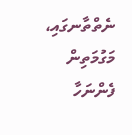ނެތްތާނގައި، މަގުމަތިން ފެންނަހާ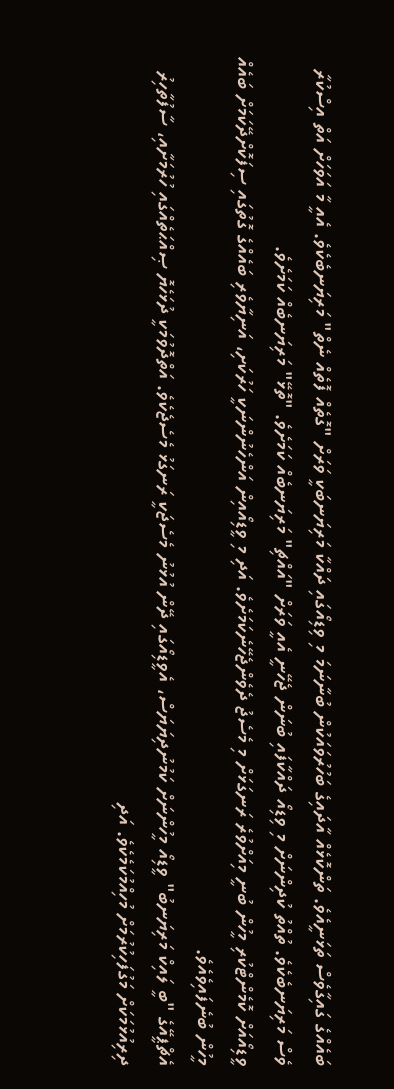ބައެއްގެ ގައިގާވެސް ތަޅަނީއެވެ. ތަންކޮޅެއް އާދައިގެ ބަހުރުވައަކުން ބުނާނަމަ މި ވިޑިއޯގައި ދައްކާ މަރިޔަނބަކީ ވަރަށް "ގޮތެއް ފޮތެއް ނެތް" މަރިޔަނބެކެވެ. އެއީ މާ އަވަހަށް އަތް އިސްކުރާ ވެސް މަރިޔަނބެކެވެ. ތުއްތު ކުދިންނަށް މި ވިޑިއޯ ދައްކާފައި ބުނަން ޖެހޭނީ އެއީ ވަރަށް "އައްޗި" މަރިޔަނބެއް ކަމަށެވެ. "ތޮޅޭ" މަރިޔަނބެއް ކަމަށެވެ.
ވީޑިއޯއަށް ކޮމެންޓްކުރި މީހުން ބުނީ މިއަށްވުރެ ރަނގަޅަށް މި މެސެޖު ދެވެންޖެހޭނެކަމަށެވެ. އަދި މި ވީޑިއޯއިން އަންހެނުންނަކީ ހަރުކަށި، އަނިޔާވެރި ބައެއްގެ ގޮތުގައި ސިފަކޮށްދޭކަމަށް ބައެއް މީހުން ބުނެފައިވެއެވެ.
އެޗްޕީއޭގެ "ބީ ލައިކް މަރިޔަނބު" ވީޑިއޯ މީހުންނަށް ކަމުނުދިޔަޔަސް، އެވީޑިއޯގައި ދޭން އުޅުނު މެސެޖަކީ ރަނގަޅު މެސެޖެކެވެ. އަތްދޮވުމަކީ ދުޅަހެޔޮ ޞިއްޙަތެއްގައި ހުރުމަށާއި، ސާފުތާހިރު ދިރިއުޅުމަކަށް މަގުފަހިކުރުމަށް މުހިއްމުކަމެކެވެ. އަދި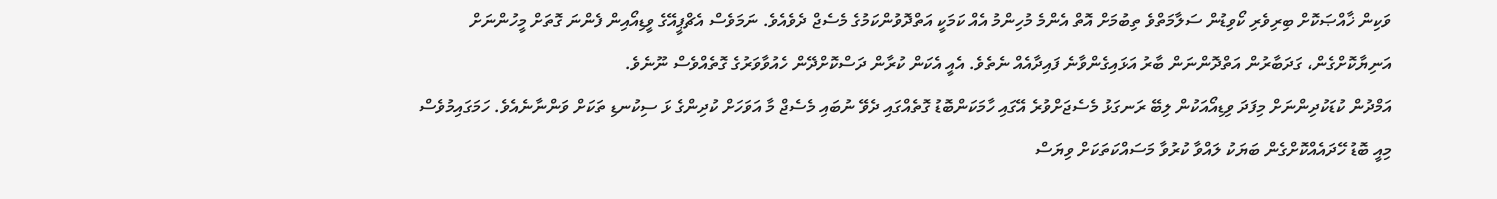ވަކިން ޚާއްޞަކޮށް ބިރިވެރި ކޯވިޑުން ސަލާމަތްވެ ތިބުމަށް އޮތް އެންމެ މުހިންމު އެއް ކަމަކީ އަތްދޮވުންކަމުގެ މެސެޖް ދެވެއެވެ. ނަމަވެސް އެޗްޕީއޭގެ ވީޑިއޯއިން ފެންނަ ގޮތަށް މީހުންނަށް އަނިޔާކޮށްގެން، ގަދަބާރުން އަތްދޮންނަން ބާރު އަޅައިގެންވާނެ ފައިދާއެއް ނެތެވެ. އެއީ އެކަން ކުރާން ދަސްކޮށްދޭން ހެއުވާވަރުގެ ގޮތެއްވެސް ނޫނެވެ.
އަމްދުން ކުޑަކުދިންނަށް މިފަދަ ވިޑިއޯއަކުން ލިބޭ ރަނގަޅު މެސެޖަށްވުރެ އޭގައި ހާމަކަންބޮޑު ގޮތެއްގައި ދެވޭ ނުބައި މެސެޖް މާ އަވަހަށް ކުދިންގެ ޅަ ސިކުނޑި ތަކަށް ވަންނާނެއެވެ. ހަމަގައިމުވެސް މިއީ ބޮޑު ހޭދައެއްކޮށްގެން ބަޔަކު ލައްވާ ކުރުވާ މަސައްކަތަކަށް ވިޔަސް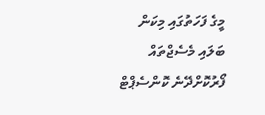މީގެ ފަހަތުގައި މިކަން ބަލައި މެސެޖްތައް ފޯރުކޮށްދޭނެ ކޮންސެޕްޓް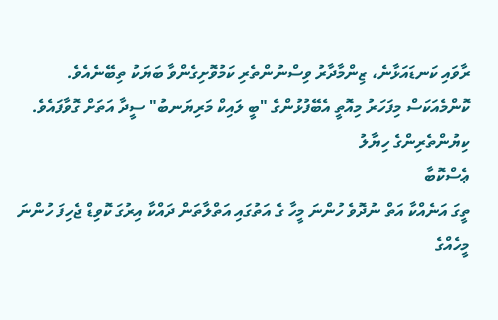ރާވައި ކަނޑައަޅާނެ، ޒިންމާދާރު ވިސްނުންތެރި ކަމުވޮށިގެންވާ ބަޔަކު ތިބޭނެއެވެ.
ކޮންމެއަކަސް މިފަހަރު މިއޮތީ އެބޭފުޅުންގެ "ބީ ލައިކް މަރިޔަނބު" ސީދާ އަތަށް ގޮވާފައެވެ.
ކިޔުންތެރިންގެ ހިޔާލު
ޢެސްކޮބާ
ތީގަ އަނެއްކާ އަތް ނުދޮވެ ހުންނަ މީހާ ގެ އަތުގައި އަތްލާތަން ދައްކާ އިރުގަ ކޮވިޑް ޖެހިފަ ހުންނަ މީހެއްގެ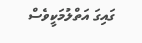ގައިގަ އަތްލުމަކީވެސް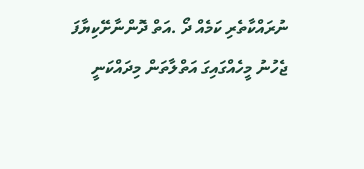ނުރައްކާތެރި ކަމެއް ދޯ .އަތް ދޮންނާށޭކިޔާފަ ޖެހުނު މީހެއްގައިގަ އަތްލާތަން މިދައްކަނީ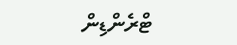ޓްރެންޑިން